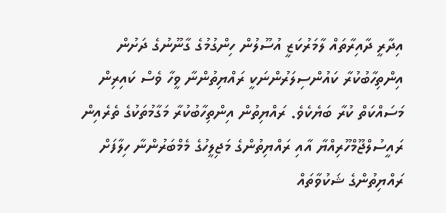އިދާރީ ދާއިރާތައް ލާމަރުކަޒީ އުސޫލުން ހިންގުމުގެ ގާނޫނުގެ ދަށުން އިންތިހާބުކުރާ ކައުންސިލަރުންނަކީ ރައްޔިތުންނާ ވީހާ ވެސް ކައިރިން މަސައްކަތް ކުރާ ބަޔެކެވެ. ރައްޔިތުން އިންތިހާބުކުރާ މަގާމުތަކުގެ ތެރެއިން ރައީސުލްޖޫމްހޫރިއްޔާ އާއި ރައްޔިތުންގެ މަޖިލީހުގެ މެމްބަރުންނާ ހިލާފަށް ރައްޔިތުންގެ ޝަކުވާތައް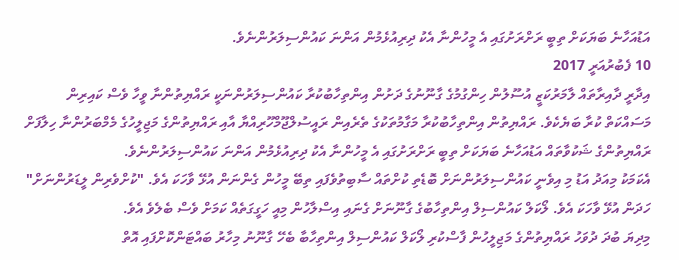އަޑުއަހާނެ ބަޔަކަށް ތިބީ ރަށްރަށުގައި އެ މީހުންނާ އެކު ދިރިއުޅެމުން އަންނަ ކައުންސިލަރުންނެވެ.
10 ފެބުރުއަރީ 2017
އިދާރީ ދާއިރާތައް ލާމަރުކަޒީ އުސޫލުން ހިންގުމުގެ ގާނޫނުގެ ދަށުން އިންތިހާބުކުރާ ކައުންސިލަރުންނަކީ ރައްޔިތުންނާ ވީހާ ވެސް ކައިރިން މަސައްކަތް ކުރާ ބަޔެކެވެ. ރައްޔިތުން އިންތިހާބުކުރާ މަގާމުތަކުގެ ތެރެއިން ރައީސުލްޖޫމްހޫރިއްޔާ އާއި ރައްޔިތުންގެ މަޖިލީހުގެ މެމްބަރުންނާ ހިލާފަށް ރައްޔިތުންގެ ޝަކުވާތައް އަޑުއަހާނެ ބަޔަކަށް ތިބީ ރަށްރަށުގައި އެ މީހުންނާ އެކު ދިރިއުޅެމުން އަންނަ ކައުންސިލަރުންނެވެ.
އެކަމަކު މިއަދު އަޑު މި އިވެނީ ކައުންސިލަރުންނަށް ބޮޑެތި ކުށްތައް ސާބިތުވެފައި ތިބޭ މީހުން ގެންނަން އުޅޭ ވާހަކަ އެވެ. "ކުށްވެރިން ލީޑަރުންނަށް" ހަދަން އުޅޭ ވާހަކަ އެވެ. ލޯކަލް ކައުންސިލް އިންތިހާބުގެ ގާނޫނަށް ގެނައި އިސްލާހުން މިއީ ހަގީގަތެއް ކަމަށް ވެސް ބެލެވެ އެވެ.
މިދިޔަ ބުދަ ދުވަހު ރައްޔިތުންގެ މަޖިލީހުން ފާސްކުރި ލޯކަލް ކައުންސިލް އިންތިހާބާ ބެހޭ ގާނޫނު މިހާރު ބައްޓަންކޮށްފައި އޮތް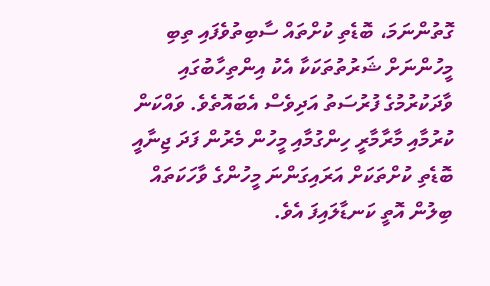ގޮތުންނަމަ، ބޮޑެތި ކުށްތައް ސާބިތުވެފައި ތިބި މީހުންނަށް ޝަރުތުތަކަކާ އެކު އިންތިހާބުގައި ވާދަކުރުމުގެ ފުރުސަތު އަދިވެސް އެބައޮތެވެ. ވައްކަން ކުރުމާއި މާރާމާރީ ހިންގުމާއި މީހުން މެރުން ފަދަ ޖިނާއީ ބޮޑެތި ކުށްތަކަށް އަރައިގަންނަ މީހުންގެ ވާހަކަތައް ބިލުން އޮތީ ކަނޑާލައިފަ އެވެ.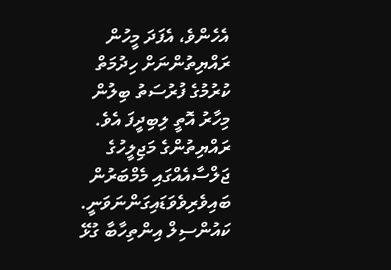އެހެންވެ، އެފަދަ މީހުން ރައްޔިތުންނަށް ހިދުމަތް ކުރުމުގެ ފުރުސަތު ބިލުން މިހާރު އޮތީ ލިބިދީފަ އެވެ.
ރައްޔިތުންގެ މަޖިލީހުގެ ޖަލްސާއެއްގައި މެމްބަރުން ބައިވެރިވެވަޑައިގަންނަވަނީ. ކައުންސިލް އިންތިހާބާ ގުޅޭ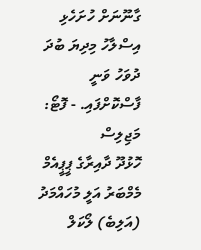ގާނޫނަށް ހުށަހެޅި އިސްލާހު މިދިޔަ ބުދަ ދުވަހު ވަނީ ފާސްކޮށްފައި. - ފޮޓޯ: މަޖިލިސް
ހޮޅުދޫ ދާއިރާގެ ޕީޕީއެމް މެމްބަރު އަލީ މުހައްމަދު (އަލިބެ) ލޯކަލް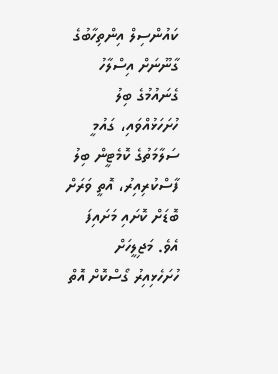ކައުންސިލް އިންތިހާބުގެ ގާނޫނަށް އިސްލާހު ގެނައުމުގެ ބިލު ހުށަހަޅުއްވައި، ގައުމީ ސަލާމަތުގެ ކޮމެޓީން ބިލު ފާސްކުރިއިރު، އޮތީ ވަރަށް ބޮޑަށް ކޮށައި މަށައިފަ އެވެ. މަޖިލީހަށް ހުށަހެޅިއިރު ގޯސްކޮށް އޮތް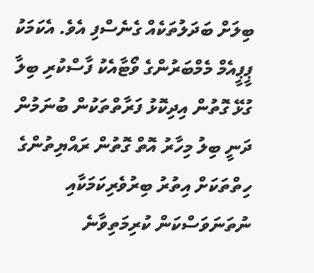ބިލަށް ބަދަލުތަކެއް ގެނެސްފި އެވެ. އެކަމަކު ޕީޕީއެމް މެމްބަރުންގެ ވޯޓާއެކު ފާސްކުރި ބިލާ ގުޅޭ ގޮތުން އިދިކޮޅު ފަރާތްތަކުން ބުނަމުން ދަނީ ބިލު މިހާރު އޮތް ގޮތުން ރައްޔިތުންގެ ހިތްތަކަށް އިތުރު ބިރުވެރިކަމަކާއި ނުތަނަވަސްކަން ކުރިމަތިވާނެ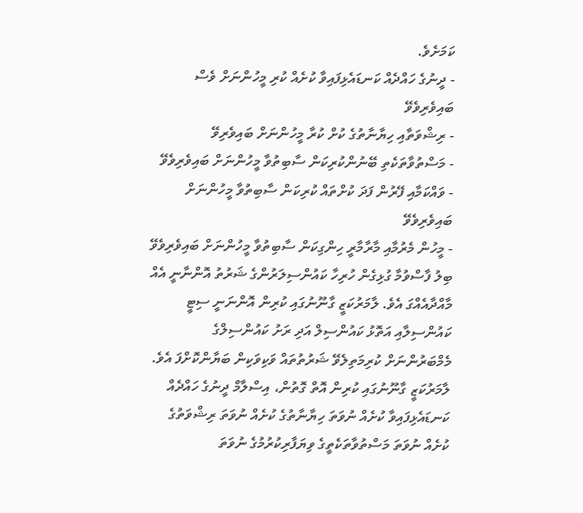ކަމަށެވެ.
- ދީނުގެ ހައްދެއް ކަނޑައެޅިފައިވާ ކުށެއް ކުރި މީހުންނަށް ވެސް ބައިވެރިވެވޭ
- ރިޝްވަތާއި ހިޔާނާތުގެ ކުށް ކުރާ މީހުންނަށް ބައިވެރިވޭ
- މަސްތުވާތަކެތި ބޭނުންކުރިކަން ސާބިތުވާ މީހުންނަށް ބައިވެރިވެވޭ
- ވައްކަމާއި ފޭރުން ފަދަ ކުށްތައް ކުރިކަން ސާބިތުވާ މީހުންނަށް ބައިވެރިވެވޭ
- މީހުން މެރުމާއި މާރާމާރީ ހިންގިކަން ސާބިތުވާ މީހުންނަށް ބައިވެރިވެވޭ
ބިލު ފާސްވުމާ ގުޅިގެން ހުރިހާ ކައުންސިލަރުންގެ ޝަރުތު އޮންނާނީ އެއް މާއްދާއެއްގަ އެވެ. ލާމަރުކަޒީ ގާނޫނުގައި ކުރިން އޮންނަނީ ސިޓީ ކައުންސިލާއި އަތޮޅު ކައުންސިލް އަދި ރަށު ކައުންސިލްގެ މެމްބަރުންނަށް ކުރިމަތިލެވޭ ޝަރުތުތައް ވަކިވަކިން ބަޔާންކޮށްފަ އެވެ.
ލާމަރުކަޒީ ގާނޫނުގައި ކުރިން އޮތް ގޮތުން، އިސްލާމް ދީނުގެ ހައްދެއް ކަނޑައެޅިފައިވާ ކުށެއް ނުވަތަ ހިޔާނާތުގެ ކުށެއް ނުވަތަ ރިޝްވަތުގެ ކުށެއް ނުވަތަ މަސްތުވާތަކެތީގެ ވިޔަފާރިކުރުމުގެ ނުވަތަ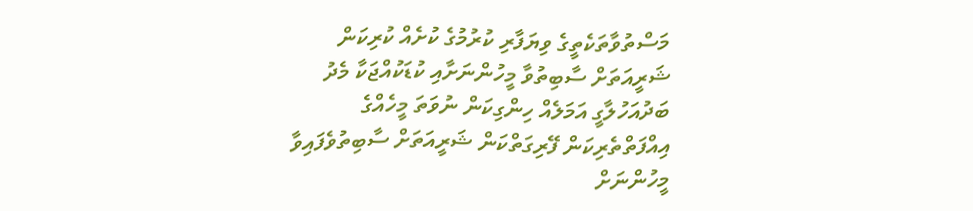މަސްތުވާތަކެތީގެ ވިޔަފާރި ކުރުމުގެ ކުށެއް ކުރިކަން ޝަރީއަތަށް ސާބިތުވާ މީހުންނަށާއި ކުޑަކުއްޖަކާ މެދު ބަދުއަހުލާގީ އަމަލެއް ހިންގިކަން ނުވަތަ މީހެއްގެ އިއްފަތްތެރިކަން ފޭރިގަތްކަން ޝަރީއަތަށް ސާބިތުވެފައިވާ މީހުންނަށް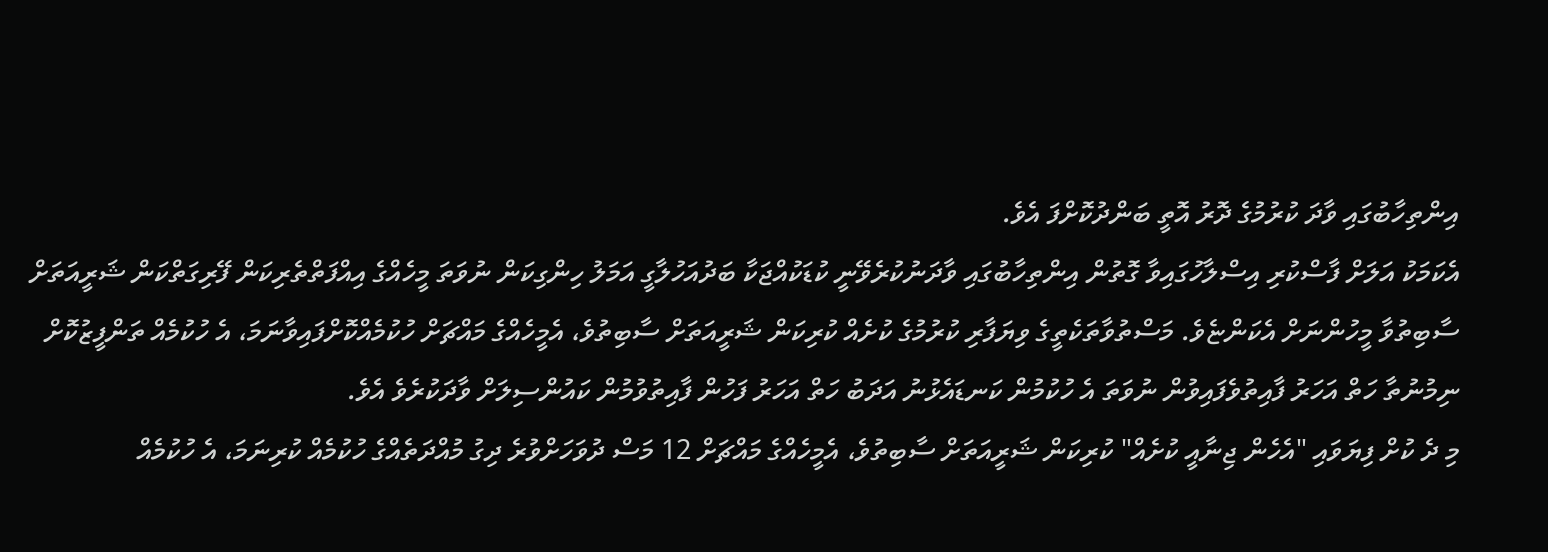އިންތިހާބުގައި ވާދަ ކުރުމުގެ ދޮރު އޮތީ ބަންދުކޮށްފަ އެވެ.
އެކަމަކު އަލަށް ފާސްކުރި އިސްލާހުގައިވާ ގޮތުން އިންތިހާބުގައި ވާދަނުކުރެވޭނީ ކުޑަކުއްޖަކާ ބަދުއަހުލާގީ އަމަލު ހިންގިކަން ނުވަތަ މީހެއްގެ އިއްފަތްތެރިކަން ފޭރިގަތްކަން ޝަރީއަތަށް ސާބިތުވާ މީހުންނަށް އެކަންޏެވެ. މަސްތުވާތަކެތީގެ ވިޔަފާރި ކުރުމުގެ ކުށެއް ކުރިކަން ޝަރީއަތަށް ސާބިތުވެ، އެމީހެއްގެ މައްޗަށް ހުކުމެއްކޮށްފައިވާނަމަ، އެ ހުކުމެއް ތަންފީޒުކޮށް ނިމުނުތާ ހަތް އަހަރު ފާއިތުވެފައިވުން ނުވަތަ އެ ހުކުމުން ކަނޑައެޅުނު އަދަބު ހަތް އަހަރު ފަހުން ފާއިތުވުމުން ކައުންސިލަށް ވާދަކުރެވެ އެވެ.
މި ދެ ކުށް ފިޔަވައި "އެހެން ޖިނާއީ ކުށެއް" ކުރިކަން ޝަރީއަތަށް ސާބިތުވެ، އެމީހެއްގެ މައްޗަށް 12 މަސް ދުވަހަށްވުރެ ދިގު މުއްދަތެއްގެ ހުކުމެއް ކުރިނަމަ، އެ ހުކުމެއް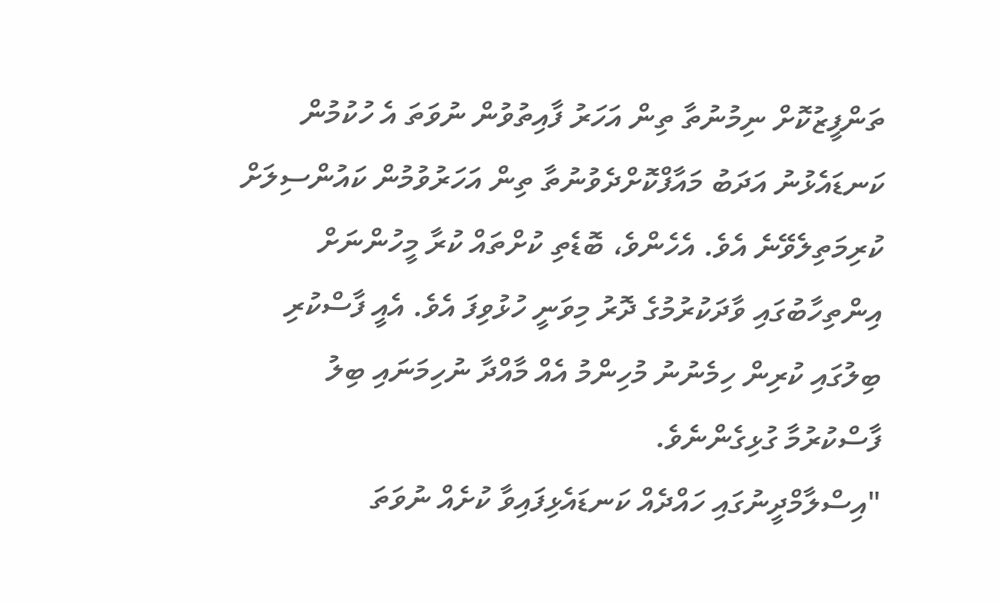ތަންފީޒުކޮށް ނިމުނުތާ ތިން އަހަރު ފާއިތުވުން ނުވަތަ އެ ހުކުމުން ކަނޑައެޅުނު އަދަބު މައާފްކޮށްދެވުނުތާ ތިން އަހަރުވުމުން ކައުންސިލަށް ކުރިމަތިލެވޭނެ އެވެ. އެހެންވެ، ބޮޑެތި ކުށްތައް ކުރާ މީހުންނަށް އިންތިހާބުގައި ވާދަކުރުމުގެ ދޮރު މިވަނީ ހުޅުވިފަ އެވެ. އެއީ ފާސްކުރި ބިލުގައި ކުރިން ހިމެނުނު މުހިންމު އެއް މާއްދާ ނުހިމަނައި ބިލު ފާސްކުރުމާ ގުޅިގެންނެވެ.
"އިސްލާމްދީނުގައި ހައްދެއް ކަނޑައެޅިފައިވާ ކުށެއް ނުވަތަ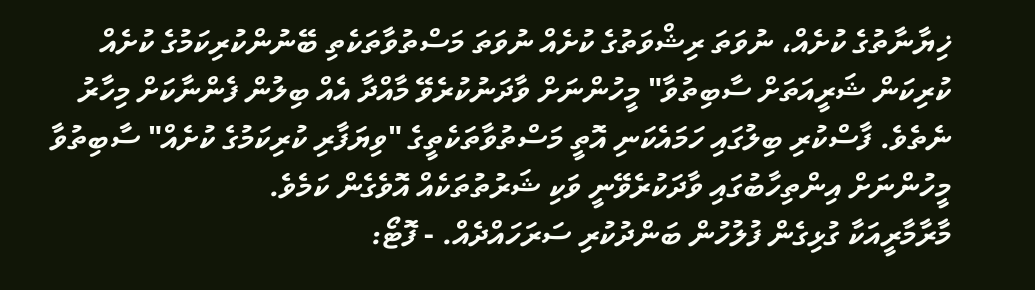ޚިޔާނާތުގެ ކުށެއް، ނުވަތަ ރިޝްވަތުގެ ކުށެއް ނުވަތަ މަސްތުވާތަކެތި ބޭނުންކުރިކަމުގެ ކުށެއް ކުރިކަން ޝަރީއަތަށް ސާބިތުވާ" މީހުންނަށް ވާދަނުކުރެވޭ މާއްދާ އެއް ބިލުން ފެންނާކަށް މިހާރު ނެތެވެ. ފާސްކުރި ބިލުގައި ހަމައެކަނި އޮތީ މަސްތުވާތަކެތީގެ "ވިޔަފާރި ކުރިކަމުގެ ކުށެއް" ސާބިތުވާ މީހުންނަށް އިންތިހާބުގައި ވާދަކުރެވޭނީ ވަކި ޝަރުތުތަކެއް އޮވެގެން ކަމެވެ.
މާރާމާރީއަކާ ގުޅިގެން ފުލުހުން ބަންދުކުރި ސަރަހައްދެއް. - ފޮޓޯ: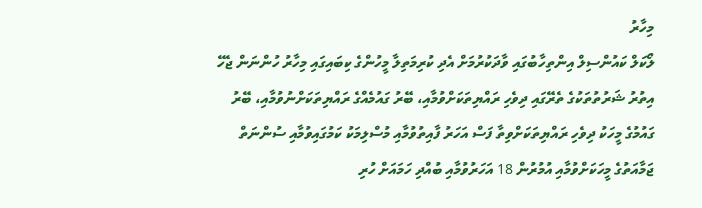މިހާރު
ލޯކަލް ކައުންސިލް އިންތިހާބުގައި ވާދަކުރުމަށް އެދި ކުރިމަތިލާ މީހުންގެ ކިބައިގައި މިހާރު ހުންނަން ޖެހޭ އިތުރު ޝަރުތުތަކުގެ ތެރޭގައި ދިވެހި ރައްޔިތަކަށްވުމާއި، ބޭރު ގައުމެއްގެ ރައްޔިތަކަށްނުވުމާއި، ބޭރު ގައުމުގެ މީހަކު ދިވެހި ރައްޔިތަކަށްވިތާ ފަސް އަހަރު ފާއިތުވުމާއި މުސްލިމަކު ކަމުގައިވުމާއި ސުންނަތް ޖަމާއަތުގެ މީހަކަށްވުމާއި އުމުރުން 18 އަހަރުވުމާއި ބުއްދި ހަމައަށް ހުރި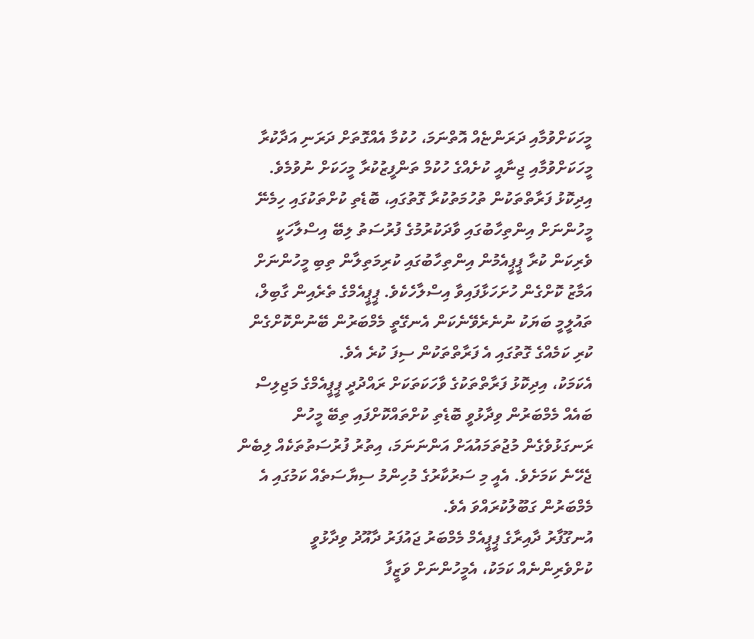މީހަކަށްވުމާއި ދަރަންޏެއް އޮތްނަމަ، ހުކުމާ އެއްގޮތަށް ދަރަނި އަދާކުރާ މީހަކަށްވުމާއި ޖިނާއީ ކުށެއްގެ ހުކުމް ތަންފީޒުކުރާ މީހަކަށް ނުވުމެވެ.
އިދިކޮޅު ފަރާތްތަކުން ތުހުމަތުކުރާ ގޮތުގައި، ބޮޑެތި ކުށްތަކުގައި ހިމެނޭ މީހުންނަށް އިންތިހާބުގައި ވާދަކުރުމުގެ ފުރުސަތު ލިބޭ އިސްލާހަކީ ވެރިކަން ކުރާ ޕީޕީއެމުން އިންތިހާބުގައި ކުރިމަތިލާން ތިބި މީހުންނަށް އަމާޒު ކޮށްގެން ހުށަހަޅާފައިވާ އިސްލާހެކެވެ. ޕީޕީއެމްގެ ތެރެއިން ގާބިލް، ތައުލީމީ ބަޔަކު ނުނެރެވޭނެކަން އެނގޭތީ މެމްބަރުން ބޭނުންކޮށްގެން ކުރި ކަމެއްގެ ގޮތުގައި އެ ފަރާތްތަކުން ސިފަ ކުރެ އެވެ.
އެކަމަކު، އިދިކޮޅު ފަރާތްތަކުގެ ވާހަކަތަކަށް ރައްދުދީ ޕީޕީއެމްގެ މަޖިލިސް ބައެއް މެމްބަރުން ވިދާޅުވީ ބޮޑެތި ކުށްތައްކޮށްފައި ތިބޭ މީހުން ރަނގަޅުވެގެން މުޖުތަމައުއަށް އަންނަނަމަ، އިތުރު ފުރުސަތުތަކެއް ލިބެން ޖެހޭނެ ކަމަށެވެ. އެއީ މި ސަރުކާރުގެ މުހިންމު ސިޔާސަތެއް ކަމުގައި އެ މެމްބަރުން ގަބޫލުކުރައްވަ އެވެ.
އުނގޫފާރު ދާއިރާގެ ޕީޕީއެމް މެމްބަރު ޖައުފަރު ދާއޫދު ވިދާޅުވީ ކުށްވެރިންނެއް ކަމަކު، އެމީހުންނަށް ވަޒީފާ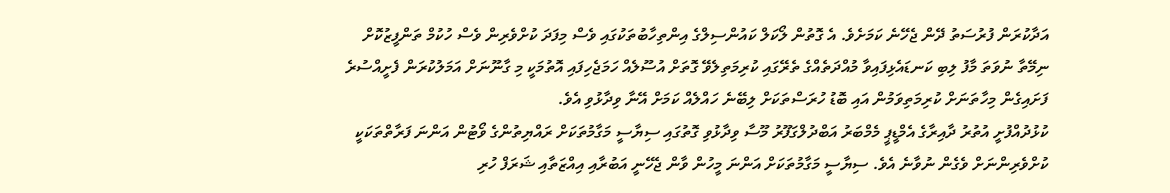އަދާކުރަން ފުރުސަތު ދޭން ޖެހޭނެ ކަމަށެވެ. އެ ގޮތުން ލޯކަލް ކައުންސިލްގެ އިންތިހާބުތަކުގައި ވެސް މިފަދަ ކުށްވެރިން ވެސް ހުކުމް ތަންފީޒުކޮށް ނިމޭތާ ނުވަތަ މާފު ލިބި ކަނޑައެޅިފައިވާ މުއްދަތެއްގެ ތެރޭގައި ކުރިމަތިލެވޭ ގޮތަށް އުސޫލެއް ހަމަޖެހިފައި އޮތުމަކީ މި ގާނޫނަށް އަމަލުކުރަން ފެށީއްސުރެ ފަށައިގެން މިހާތަނަށް ކުރިމަތިވަމުން އައި ބޮޑު ހުރަސްތަކަށް ލިބޭނެ ހައްލެއް ކަމަށް އޭނާ ވިދާޅުވި އެވެ.
ކުޅުދުއްފުށީ އުތުރު ދާއިރާގެ އެމްޑީޕީ މެމްބަރު އަބްދުލްގަފޫރު މޫސާ ވިދާޅުވި ގޮތުގައި ސިޔާސީ މަގާމުތަކަށް ރައްޔިތުންގެ ވޯޓުން އަންނަ ފަރާތްތަކަކީ ކުށްވެރިންނަށް ވެގެން ނުވާނެ އެވެ. ސިޔާސީ މަގާމުތަކަށް އަންނަ މީހުން ވާން ޖެހޭނީ އަބުރާއި އިއްޒަތާއި ޝަރަފް ހުރި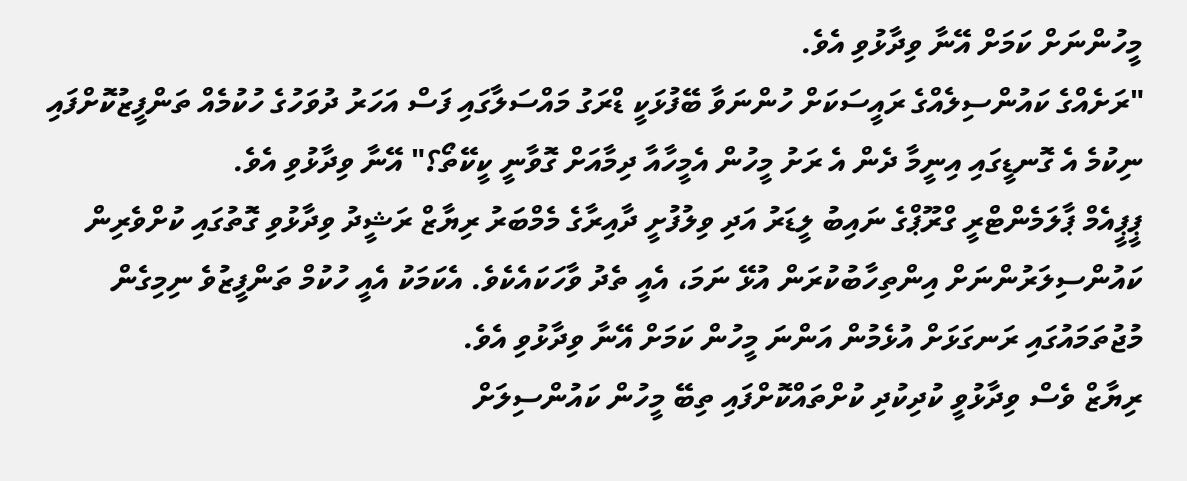މީހުންނަށް ކަމަށް އޭނާ ވިދާޅުވި އެވެ.
"ރަށެއްގެ ކައުންސިލެއްގެ ރައީސަކަށް ހުންނަވާ ބޭފުޅަކީ ޑްރަގު މައްސަލާގައި ފަސް އަހަރު ދުވަހުގެ ހުކުމެއް ތަންފީޒުކޮށްފައި ނިކުމެ އެ ގޮނޑީގައި އިނީމާ ދެން އެ ރަށު މީހުން އެމީހާއާ ދިމާއަށް ގޮވާނީ ކީކޭތޯ؟" އޭނާ ވިދާޅުވި އެވެ.
ޕީޕީއެމް ޕާލަމެންޓްރީ ގްރޫޕްގެ ނައިބު ލީޑަރު އަދި ވިލުފުށީ ދާއިރާގެ މެމްބަރު ރިޔާޒް ރަޝީދު ވިދާޅުވި ގޮތުގައި ކުށްވެރިން ކައުންސިލަރުންނަށް އިންތިހާބުކުރަން އުޅޭ ނަމަ، އެއީ ތެދު ވާހަކައެކެވެ. އެކަމަކު އެއީ ހުކުމް ތަންފީޒުވެ ނިމިގެން މުޖުތަމައުގައި ރަނގަޅަށް އުޅެމުން އަންނަ މީހުން ކަމަށް އޭނާ ވިދާޅުވި އެވެ.
ރިޔާޒް ވެސް ވިދާޅުވީ ކުދިކުދި ކުށްތައްކޮށްފައި ތިބޭ މީހުން ކައުންސިލަށް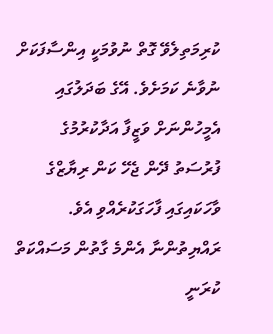ކުރިމަތިލެވޭ ގޮތް ނުވުމަކީ އިންސާފަކަށް ނުވާނެ ކަމަށެވެ. އޭގެ ބަދަލުގައި އެމީހުންނަށް ވަޒީފާ އަދާކުރުމުގެ ފުރުސަތު ދޭން ޖެހޭ ކަން ރިޔާޒްގެ ވާހަކައިގައި ފާހަގަކުރެއްވި އެވެ.
ރައްޔިތުންނާ އެންމެ ގާތުން މަސައްކަތް ކުރަނީ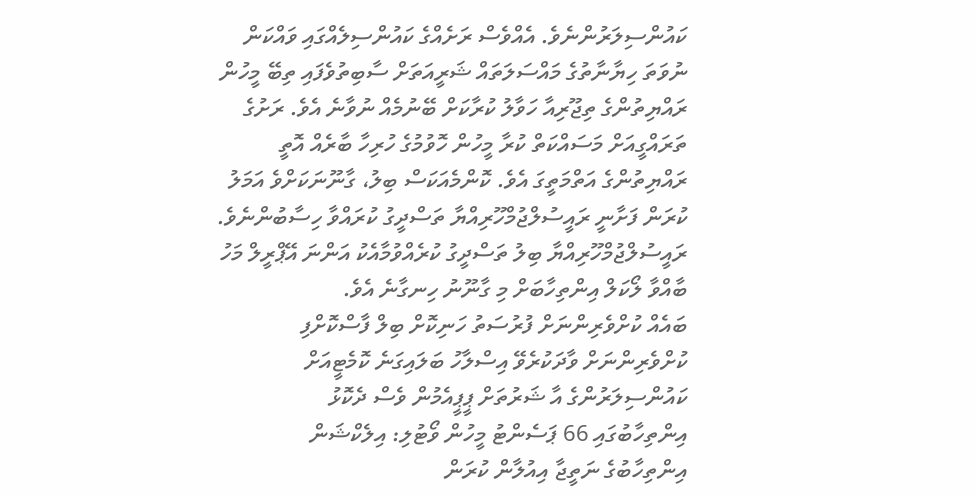ކައުންސިލަރުންނެވެ. އެއްވެސް ރަށެއްގެ ކައުންސިލެއްގައި ވައްކަން ނުވަތަ ހިޔާނާތުގެ މައްސަލަތައް ޝަރީއަތަށް ސާބިތުވެފައި ތިބޭ މީހުން ރައްޔިތުންގެ ތިޖޫރިއާ ހަވާލު ކުރާކަށް ބޭނުމެއް ނުވާނެ އެވެ. ރަށުގެ ތަރައްގީއަށް މަސައްކަތް ކުރާ މީހުން ހޮވުމުގެ ހުރިހާ ބާރެއް އޮތީ ރައްޔިތުންގެ އަތްމަތީގަ އެވެ. ކޮންމެއަކަސް ބިލު، ގާނޫނަކަށްވެ އަމަލު ކުރަން ފަށާނީ ރައީސުލްޖުމްހޫރިއްޔާ ތަސްދީގު ކުރައްވާ ހިސާބުންނެވެ. ރައީސުލްޖުމްހޫރިއްޔާ ބިލު ތަސްދީގު ކުރެއްވުމާއެކު އަންނަ އޭޕްރީލް މަހު ބާއްވާ ލޯކަލް އިންތިހާބަށް މި ގާނޫނު ހިނގާނެ އެވެ.
ބައެއް ކުށްވެރިންނަށް ފުރުސަތު ހަނިކޮށް ބިލް ފާސްކޮށްފި
ކުށްވެރިންނަށް ވާދަކުރެވޭ އިސްލާހު ބަލައިގަނެ ކޮމެޓީއަށް
ކައުންސިލަރުންގެ އާ ޝަރުތަށް ޕީޕީއެމުން ވެސް ދެކޮޅު
އިންތިހާބުގައި 66 ޕަސެންޓު މީހުން ވޯޓުލި: އިލެކްޝަން
އިންތިހާބުގެ ނަތީޖާ އިއުލާން ކުރަން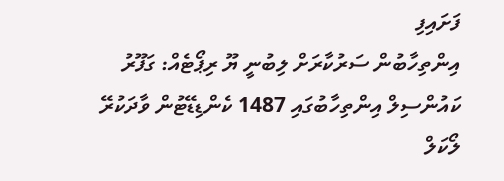ފަށައިފި
އިންތިހާބުން ސަރުކާރަށް ލިބުނީ ޔޫ ރިޕޯޓެއް: ގަފޫރު
ކައުންސިލް އިންތިހާބުގައި 1487 ކެންޑިޑޭޓުން ވާދަކުރޭ
ލޯކަލް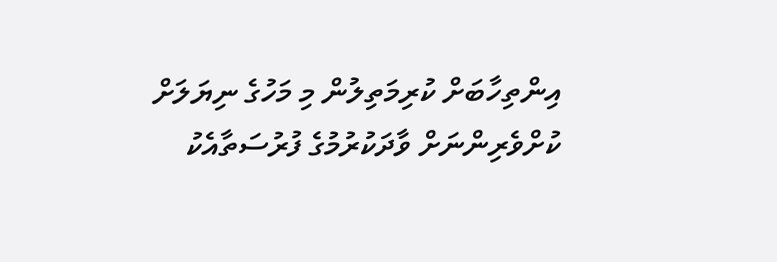އިންތިހާބަށް ކުރިމަތިލުން މި މަހުގެ ނިޔަލަށް
ކުށްވެރިންނަށް ވާދަކުރުމުގެ ފުރުސަތާއެކު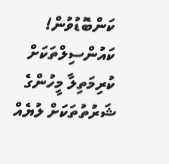ކަންބޮޑުވުން!
ކައުންސިލްތަކަށް ކުރިމަތިލާ މީހުންގެ ޝަރުތުތަކަށް ލުޔެއް